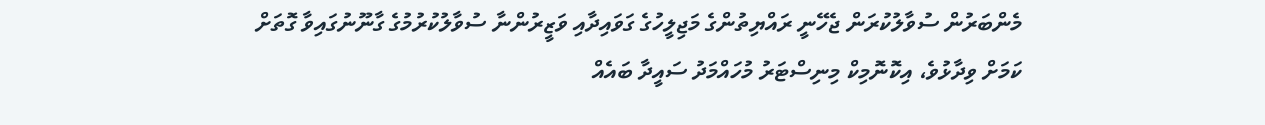މެންބަރުން ސުވާލުކުރަން ޖެހޭނީ ރައްޔިތުންގެ މަޖިލީހުގެ ގަވައިދާއި ވަޒީރުންނާ ސުވާލުކުރުމުގެ ގާނޫނުގައިވާ ގޮތަށް ކަމަށް ވިދާޅުވެ، އިކޮނޮމިކް މިނިސްޓަރު މުހައްމަދު ސައީދާ ބައެއް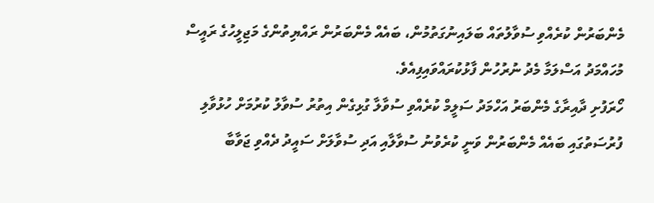މެންބަރުން ކުރެއްވި ސުވާލުތައް ބަލައިނުގަތުމުން، ބައެއް މެންބަރުން ރައްޔިތުންގެ މަޖިލީހުގެ ރައީސް މުހައްމަދު އަސްލަމާ މެދު ނުރުހުން ފާޅުކުރައްވައިފިއެވެ.
ހޯރަފުށި ދާއިރާގެ މެންބަރު އަހްމަދު ސަލީމް ކުރެއްވި ސުވާލާ ގުޅިގެން އިތުރު ސުވާލު ކުރުމަށް ހުޅުވާލި ފުރުސަތުގައި ބައެއް މެންބަރުން ވަނީ ކުރެވުނު ސުވާލާއި އަދި ސުވާލަށް ސައީދު ދެއްވި ޖަވާބާ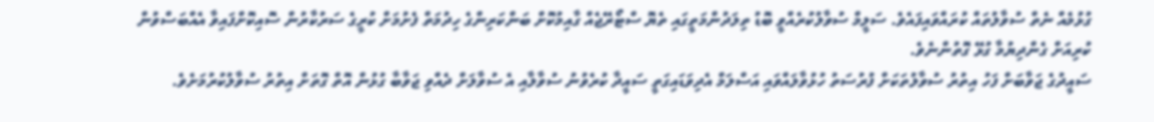ގުޅުމެއް ނެތް ސުވާލުތައް ކުރައްވައިފައެވެ. ސަލީމް ސުވާލުކުރެއްވީ ބޮޑު ތިލަދުންމަތީގައި ތެޔޮ ސްޓޯރޭޖެއް ގާއިމުކޮށް ބަންކަރިންގެ ހިދުމަތް ފެށުމަށް ކުރީގެ ސަރުކާރުން ސޮއިކޮށްފައިވާ އެއްބަސްވުން ކުރިއަށް ގެންދިޔުމާ ގުޅޭ ގޮތުންނެވެ.
ސައީދުގެ ޖަވާބަށް ފަހު އިތުރު ސުވާލުތަކަށް ފުރުސަތު ހުޅުވާލައްވައި އަސްލަމް އެދިވަޑައިގަތީ ސައީދާ ކުރެވުނު ސުވާލާއި އެ ސުވާލަށް ދެއްވި ޖަވާބާ ގުޅުން އޮތް ގޮތަށް އިތުރު ސުވާލުކުރުމަށެވެ.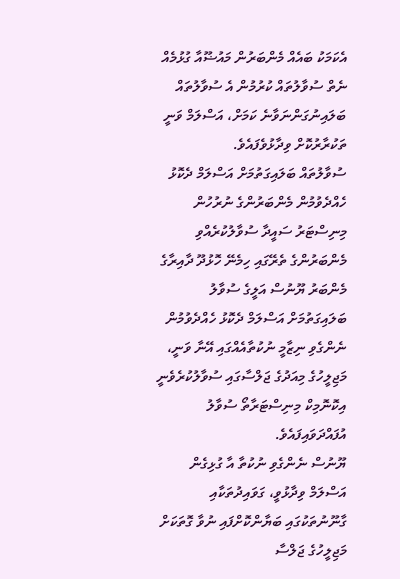އެކަމަކު ބައެއް މެންބަރުން މައުޟޫއާ ގުޅުމެއް ނެތް ސުވާލުތައް ކުރުމުން އެ ސުވާލުތައް ބަލައިނުގަންނަވާނެ ކަމަށް، އަސްލަމް ވަނީ ތަކުރާރުކޮށް ވިދާޅުވެފައެވެ.
ސުވާލުތައް ބަލައިގަތުމަށް އަސްލަމް ދެކޮޅު ހެއްދެވުމުން މެންބަރުންގެ ނުރުހުން
މިނިސްޓަރު ސައީދާ ސުވާލުކުރެއްވި މެންބަރުންގެ ތެރޭގައި ހިމެނޭ ހޮޅުދޫ ދާއިރާގެ މެންބަރު ޔޫނުސް އަލީގެ ސުވާލު ބަލައިގަތުމަށް އަސްލަމް ދެކޮޅު ހެއްދެވުމުން ނެންގެވި ނިޒާމީ ނުކުތާއެއްގައި އޭނާ ވަނީ، މަޖިލީހުގެ މިއަދުގެ ޖަލްސާގައި ސުވާލުކުރެވެނީ އިކޮނޮމިކް މިނިސްޓަރާތޯ ސުވާލު އުފައްދަވައިފައެވެ.
ޔޫނުސް ނެންގެވި ނުކުތާ އާ ގުޅިގެން އަސްލަމް ވިދާޅުވީ، ގަވައިދުތަކާއި ގާނޫނުތަކުގައި ބަޔާންކޮށްފައި ނުވާ ގޮތަކަށް މަޖިލީހުގެ ޖަލްސާ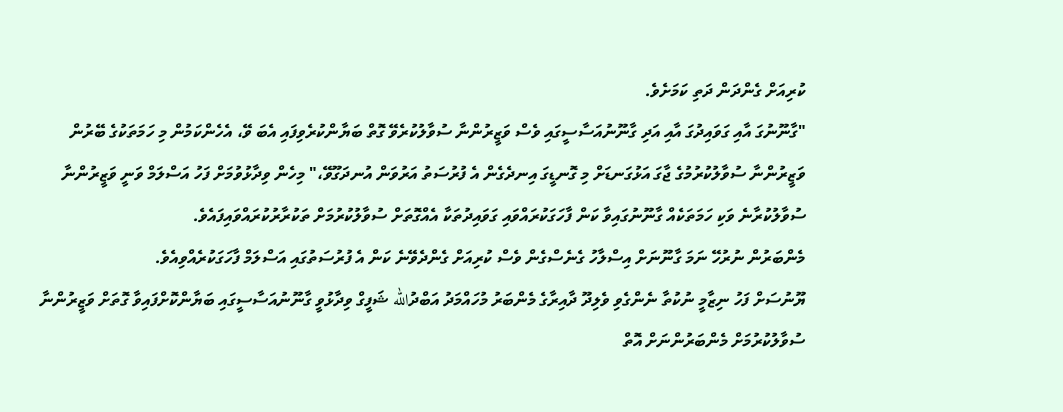ކުރިއަށް ގެންދަން ދަތި ކަމަށެވެ.
"ގާނޫނުގަ އާއި ގަވައިދުގަ އާއި އަދި ގާނޫނުއަސާސީގައި ވެސް ވަޒީރުންނާ ސުވާލުކުރެވޭ ގޮތް ބަޔާންކުރެވިފައި އެބަ ވޭ، އެހެންކަމުން މި ހަމަތަކުގެ ބޭރުން ވަޒީރުންނާ ސުވާލުކުރުމުގެ ޖާގަ އަޅުގަނޑަށް މި ގޮނޑީގަ އިނދެގެން އެ ފުރުސަތު އަރުވަން އުނދަގޫވޭ،" މިހެން ވިދާޅުވުމަށް ފަހު އަސްލަމް ވަނީ ވަޒީރުންނާ ސުވާލުކުރާނެ ވަކި ހަމަތަކެއް ގާނޫނުގައިވާ ކަން ފާހަގަކުރައްވައި ގަވައިދުތަކާ އެއްގޮތަށް ސުވާލުކުރުމަށް ތަކުރާރުކުރައްވައިފައެވެ.
މެންބަރުން ނުރުހޭ ނަމަ ގާނޫނަށް އިސްލާހު ގެނެސްގެން ވެސް ކުރިއަށް ގެންދެވޭނެ ކަން އެ ފުރުސަތުގައި އަސްލަމް ފާހަގަކުރެއްވިއެވެ.
ޔޫނުސަށް ފަހު ނިޒާމީ ނުކުތާ ނެންގެވި ވެލިދޫ ދާއިރާގެ މެންބަރު މުހައްމަދު އަބްދުالله ޝަފީގް ވިދާޅުވީ ގާނޫނުއަސާސީގައި ބަޔާންކޮށްފައިވާ ގޮތަށް ވަޒީރުންނާ ސުވާލުކުރުމަށް މެންބަރުންނަށް އޮތް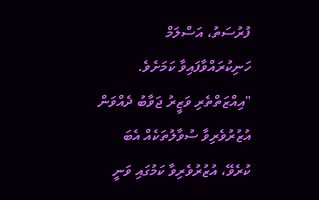ފުރުސަތު، އަސްލަމް ހަނިކުރައްވާފައިވާ ކަމަށެވެ.
"އިއްޒަތްތެރި ވަޒީރު ޖަވާބު ދެއްވަން އުޒުރުވެރިވާ ސުވާލުތަކެއް އެބަ ކުރެވޭ، އުޒުރުވެރިވާ ކަމުގައި ވަނީ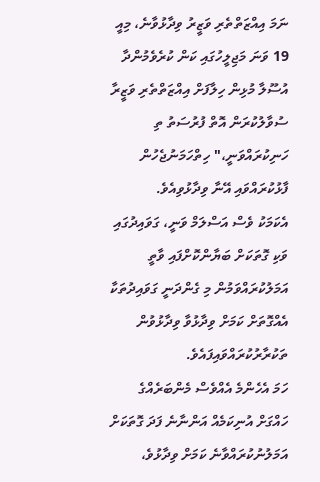ނަމަ އިއްޒަތްތެރި ވަޒީރު ވިދާޅުވާނެ، މިއީ 19 ވަނަ މަޖިލީހުގައި ކަން ކުރެވެމުންދާ އުސޫލާ މުޅިން ހިލާފަށް އިއްޒަތްތެރި ވަޒީރާ ސުވާލުކުރަން އޮތް ފުރުސަތު ތި ހަނިކުރައްވަނީ،" ހިތްހަމަނުޖެހުން ފާޅުކުރައްވައި އޭނާ ވިދާޅުވިއެވެ.
އެކަމަކު ވެސް އަސްލަމް ވަނީ، ގަވައިދުގައި ވަކި ގޮތަކަށް ބަޔާންކޮށްފައި ވާތީ އަމަލުކުރައްވަމުން މި ގެންދަނީ ގަވައިދުތަކާ އެއްގޮތަށް ކަމަށް ވިދާޅުވާ ވިދާޅުވުން ތަކުރާރުކުރައްވައިފައެވެ.
ހަމަ އެހެންމެ އެއްވެސް މެންބަރެއްގެ ހައްގަށް އުނިކަމެއް އަންނާނެ ފަދަ ގޮތަކަށް އަމަލުނުކުރައްވާނެ ކަމަށް ވިދާޅުވެ،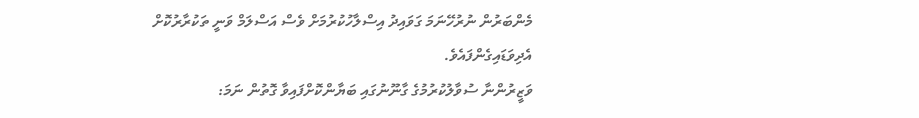މެންބަރުން ނުރުހޭނަމަ ގަވައިދު އިސްލާހުކުރުމަށް ވެސް އަސްލަމް ވަނީ ތަކުރާރުކޮށް އެދިވަޑައިގެންފައެވެ.
ވަޒީރުންނާ ސުވާލުކުރުމުގެ ގާނޫނުގައި ބަޔާންކޮށްފައިވާ ގޮތުން ނަމަ: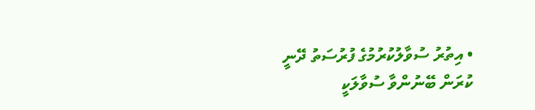• އިތުރު ސުވާލުކުރުމުގެ ފުރުސަތު ދޭނީ ކުރަން ބޭނުންވާ ސުވާލަކީ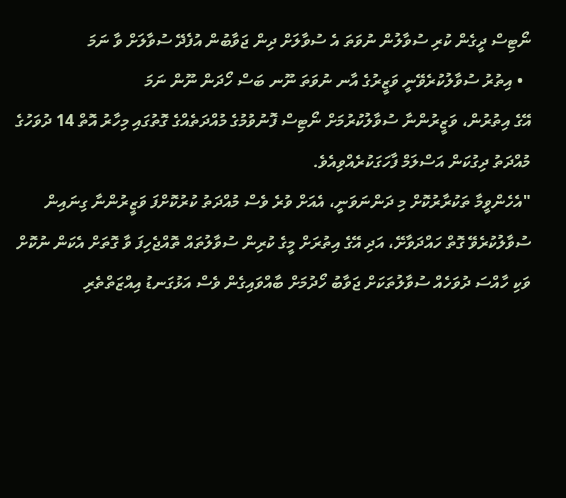ނޯޓިސް ދީގެން ކުރި ސުވާލުން ނުވަތަ އެ ސުވާލަށް ދިން ޖަވާބުން އުފެދޭ ސުވާލަށް ވާ ނަމަ
  • އިތުރު ސުވާލުކުރެވޭނީ ވަޒީރުގެ އާނ ނުވަތަ ނޫނ ބަސް ހޯދަން ނޫން ނަމަ
އޭގެ އިތުރުން، ވަޒީރުންނާ ސުވާލުކުރުމަށް ނޯޓިސް ފޮނުވުމުގެ މުއްދަތެއްގެ ގޮތުގައި މިހާރު އޮތް 14 ދުވަހުގެ މުއްދަތު ދިގުކަން އަސްލަމް ފާހަގަކުރެއްވިއެވެ.
"އެހެންވީމާ ތަކުރާރުކޮށް މި ދަންނަވަނީ، އެއަށް ވުރެ ވެސް މުއްދަތު ކުރުކޮށްފަ ވަޒީރުންނާ ގިނައިން ސުވާލުކުރެވޭ ގޮތް ހައްދަވާށޭ، އަދި އޭގެ އިތުރަށް މީގެ ކުރިން ސުވާލުތައް ތޮއްޖެހިފަ ވާ ގޮތަށް އެކަން ނުކޮށް ވަކި ހާއްސަ ދުވަހެއް ސުވާލުތަކަށް ޖަވާބު ހޯދުމަށް ބާއްވައިގެން ވެސް އަޅުގަނޑު އިއްޒަތްތެރި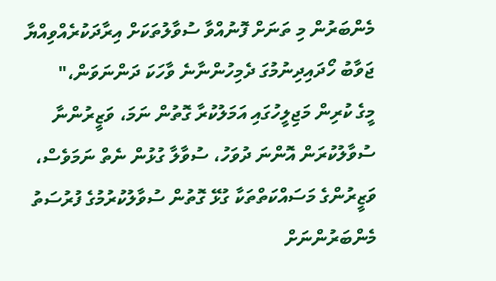މެންބަރުން މި ތަނަށް ފޮނުއްވާ ސުވާލުތަކަށް އިރާދަކުރެއްވިއްޔާ ޖަވާބު ހޯދައިދިނުމުގަ ދެމިހުންނާނެ ވާހަކަ ދަންނަވަން،"
މީގެ ކުރިން މަޖިލީހުގައި އަމަލުކުރާ ގޮތުން ނަމަ، ވަޒީރުންނާ ސުވާލުކުރަން އޮންނަ ދުވަހު، ސުވާލާ ގުޅުން ނެތް ނަމަވެސް، ވަޒީރުންގެ މަސައްކަތްތަކާ ގުޅޭ ގޮތުން ސުވާލުކުރުމުގެ ފުރުސަތު މެންބަރުންނަށް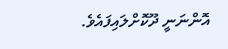އޮންނަނީ ދޫކޮށްލައިފައެވެ.